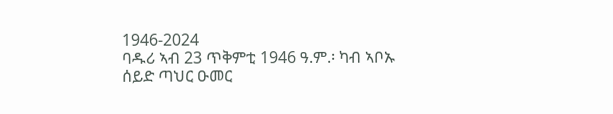1946-2024
ባዱሪ ኣብ 23 ጥቅምቲ 1946 ዓ.ም.፡ ካብ ኣቦኡ ሰይድ ጣህር ዑመር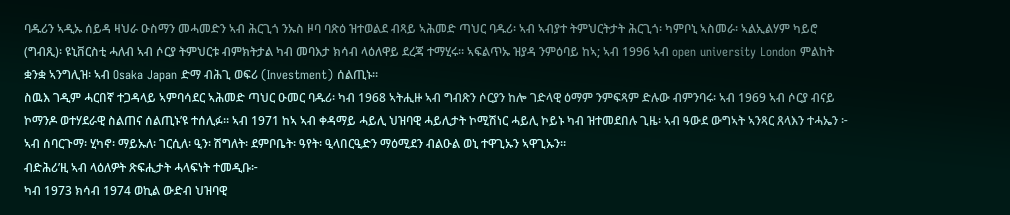ባዱሪን ኣዲኡ ሰይዳ ዛህራ ዑስማን መሓመድን ኣብ ሕርጊጎ ንኡስ ዞባ ባጽዕ ዝተወልደ ብጻይ ኣሕመድ ጣህር ባዱሪ፡ ኣብ ኣብያተ ትምህርትታት ሕርጊጎ፡ ካምቦኒ ኣስመራ፡ ኣልኢልሃም ካይሮ (ግብጺ)፡ ዩኒቨርስቲ ሓለብ ኣብ ሶርያ ትምህርቱ ብምክትታል ካብ መባእታ ክሳብ ላዕለዋይ ደረጃ ተማሂሩ። ኣፍልጥኡ ዝያዳ ንምዕባይ ከኣ; ኣብ 1996 ኣብ open university London ምልከት ቋንቋ ኣንግሊዝ፡ ኣብ Osaka Japan ድማ ብሕጊ ወፍሪ (Investment) ሰልጢኑ።
ስዉእ ገዲም ሓርበኛ ተጋዳላይ ኣምባሳደር ኣሕመድ ጣህር ዑመር ባዱሪ፡ ካብ 1968 ኣትሒዙ ኣብ ግብጽን ሶርያን ከሎ ገድላዊ ዕማም ንምፍጻም ድሉው ብምንባሩ፡ ኣብ 1969 ኣብ ሶርያ ብናይ ኮማንዶ ወተሃደራዊ ስልጠና ሰልጢኑ’ዩ ተሰሊፉ። ኣብ 1971 ከኣ ኣብ ቀዳማይ ሓይሊ ህዝባዊ ሓይሊታት ኮሚሽነር ሓይሊ ኮይኑ ካብ ዝተመደበሉ ጊዜ፡ ኣብ ዓውደ ውግኣት ኣንጻር ጸላእን ተሓኤን ፦ ኣብ ሰባርጉማ፡ ሂካኖ፡ ማይኡለ፡ ገርሲለ፡ ዒን፡ ሽግለት፡ ደምቦቤት፡ ዓየት፡ ዒላበርዒድን ማዕሚደን ብልዑል ወኒ ተዋጊኡን ኣዋጊኡን።
ብድሕሪ’ዚ ኣብ ላዕለዎት ጽፍሒታት ሓላፍነት ተመዲቡ፦
ካብ 1973 ክሳብ 1974 ወኪል ውድብ ህዝባዊ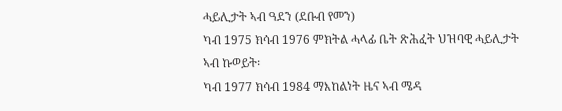ሓይሊታት ኣብ ዓደን (ደቡብ የመን)
ካብ 1975 ክሳብ 1976 ምክትል ሓላፊ ቤት ጽሕፈት ህዝባዊ ሓይሊታት ኣብ ኩወይት፡
ካብ 1977 ክሳብ 1984 ማእከልነት ዜና ኣብ ሜዳ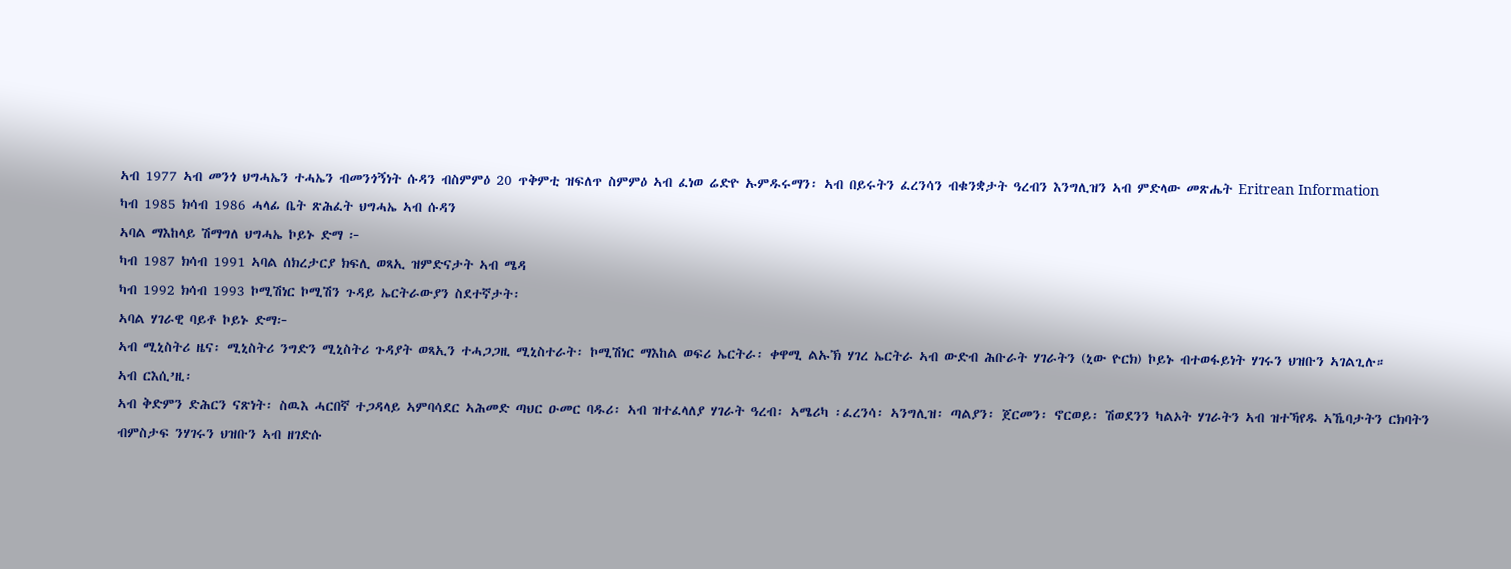ኣብ 1977 ኣብ መንጎ ህግሓኤን ተሓኤን ብመንጎኝነት ሱዳን ብስምምዕ 20 ጥቅምቲ ዝፍለጥ ስምምዕ ኣብ ፈነወ ሬድዮ ኡምዱሩማን፡ ኣብ በይሩትን ፈረንሳን ብቁንቋታት ዓረብን እንግሊዝን ኣብ ምድላው መጽሔት Eritrean Information
ካብ 1985 ክሳብ 1986 ሓላፊ ቤት ጽሕፈት ህግሓኤ ኣብ ሱዳን
ኣባል ማእከላይ ሽማግለ ህግሓኤ ኮይኑ ድማ ፦
ካብ 1987 ክሳብ 1991 ኣባል ሰክረታርያ ክፍሊ ወጻኢ ዝምድናታት ኣብ ሜዳ
ካብ 1992 ክሳብ 1993 ኮሚሽነር ኮሚሽን ጉዳይ ኤርትራውያን ስደተኛታት፡
ኣባል ሃገራዊ ባይቶ ኮይኑ ድማ፦
ኣብ ሚኒስትሪ ዜና፡ ሚኒስትሪ ንግድን ሚኒስትሪ ጉዳያት ወጻኢን ተሓጋጋዚ ሚኒስተራት፡ ኮሚሽነር ማእከል ወፍሪ ኤርትራ፡ ቀዋሚ ልኡኽ ሃገረ ኤርትራ ኣብ ውድብ ሕቡራት ሃገራትን (ኒው ዮርክ) ኮይኑ ብተወፋይነት ሃገሩን ህዝቡን ኣገልጊሉ።
ኣብ ርእሲ’ዚ፡
ኣብ ቅድምን ድሕርን ናጽነት፡ ስዉእ ሓርበኛ ተጋዳላይ ኣምባሳደር ኣሕመድ ጣህር ዑመር ባዱሪ፡ ኣብ ዝተፈላለያ ሃገራት ዓረብ፡ ኣሜሪካ ፡ፈረንሳ፡ ኣንግሊዝ፡ ጣልያን፡ ጀርመን፡ ኖርወይ፡ ሽወደንን ካልኦት ሃገራትን ኣብ ዝተኻየዱ ኣኼባታትን ርክባትን ብምስታፍ ንሃገሩን ህዝቡን ኣብ ዘገድሱ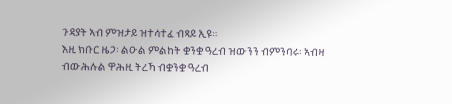ጉዳያት ኣብ ምዝታይ ዝተሳተፈ ብጻይ ኢዩ።
እዚ ክቡር ዜጋ፡ ልዑል ምልከት ቋንቋ ዓረብ ዝውንን ብምንባሩ፡ ኣብዛ ብውሕሉል ዋሕዚ ትረኻ ብቋንቋ ዓረብ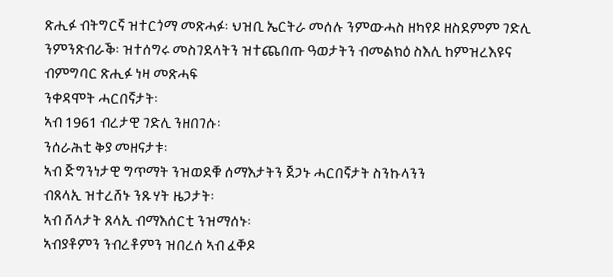ጽሒፉ ብትግርኛ ዝተርጎማ መጽሓፉ፡ ህዝቢ ኤርትራ መሰሉ ንምውሓስ ዘካየዶ ዘስደምም ገድሊ ንምንጽብራቕ፡ ዝተሰግሩ መስገደላትን ዝተጨበጡ ዓወታትን ብመልክዕ ስእሊ ከምዝረእዩና ብምግባር ጽሒፉ ነዛ መጽሓፍ
ንቀዳሞት ሓርበኛታት፡
ኣብ 1961 ብረታዊ ገድሊ ንዘበገሱ፡
ንሰራሕቲ ቅያ መዘናታቱ፡
ኣብ ጅግንነታዊ ግጥማት ንዝወደቑ ሰማእታትን ጀጋኑ ሓርበኛታት ስንኩላንን
ብጸላኢ ዝተረሸኑ ንጹሃት ዜጋታት፡
ኣብ ሸላታት ጸላኢ ብማእሰርቲ ንዝማሰኑ፡
ኣብያቶምን ንብረቶምን ዝበረሰ ኣብ ፈቐዶ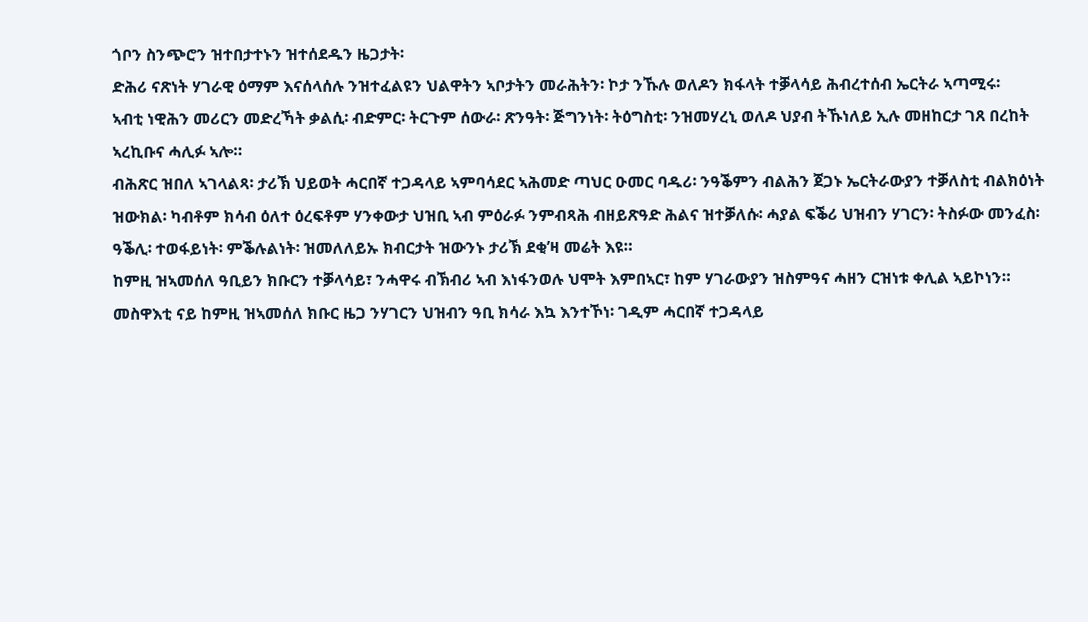ጎቦን ስንጭሮን ዝተበታተኑን ዝተሰደዱን ዜጋታት፡
ድሕሪ ናጽነት ሃገራዊ ዕማም እናሰላሰሉ ንዝተፈልዩን ህልዋትን ኣቦታትን መራሕትን፡ ኮታ ንኹሉ ወለዶን ክፋላት ተቓላሳይ ሕብረተሰብ ኤርትራ ኣጣሚሩ፡
ኣብቲ ነዊሕን መሪርን መድረኻት ቃልሲ፡ ብድምር፡ ትርጉም ሰውራ፡ ጽንዓት፡ ጅግንነት፡ ትዕግስቲ፡ ንዝመሃረኒ ወለዶ ህያብ ትኹነለይ ኢሉ መዘከርታ ገጸ በረከት ኣረኪቡና ሓሊፉ ኣሎ።
ብሕጽር ዝበለ ኣገላልጻ፡ ታሪኽ ህይወት ሓርበኛ ተጋዳላይ ኣምባሳደር ኣሕመድ ጣህር ዑመር ባዱሪ፡ ንዓቕምን ብልሕን ጀጋኑ ኤርትራውያን ተቓለስቲ ብልክዕነት ዝውክል፡ ካብቶም ክሳብ ዕለተ ዕረፍቶም ሃንቀውታ ህዝቢ ኣብ ምዕራፉ ንምብጻሕ ብዘይጽዓድ ሕልና ዝተቓለሱ፡ ሓያል ፍቕሪ ህዝብን ሃገርን፡ ትስፉው መንፈስ፡ ዓቕሊ፡ ተወፋይነት፡ ምቕሉልነት፡ ዝመለለይኡ ክብርታት ዝውንኑ ታሪኽ ደቂ’ዛ መሬት እዩ።
ከምዚ ዝኣመሰለ ዓቢይን ክቡርን ተቓላሳይ፣ ንሓዋሩ ብኽብሪ ኣብ እነፋንወሉ ህሞት እምበኣር፣ ከም ሃገራውያን ዝስምዓና ሓዘን ርዝነቱ ቀሊል ኣይኮነን። መስዋእቲ ናይ ከምዚ ዝኣመሰለ ክቡር ዜጋ ንሃገርን ህዝብን ዓቢ ክሳራ እኳ እንተኾነ፡ ገዲም ሓርበኛ ተጋዳላይ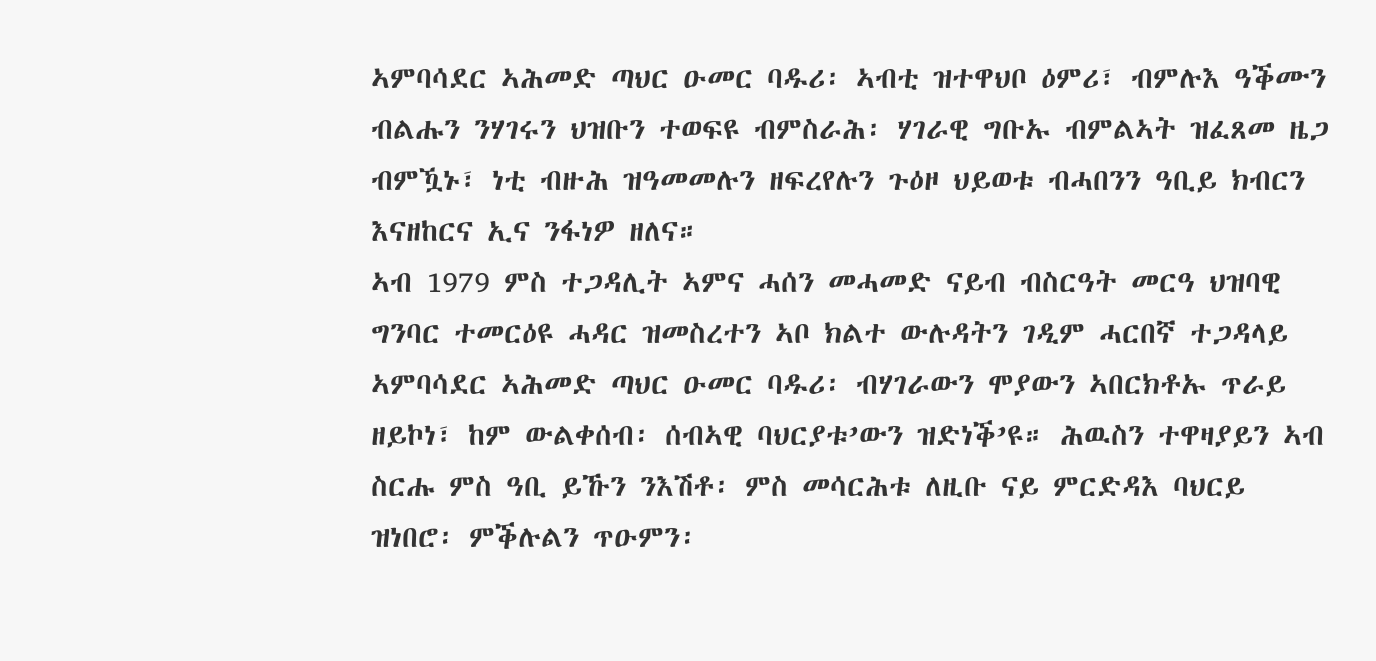ኣምባሳደር ኣሕመድ ጣህር ዑመር ባዱሪ፡ ኣብቲ ዝተዋህቦ ዕምሪ፣ ብምሉእ ዓቕሙን ብልሑን ንሃገሩን ህዝቡን ተወፍዩ ብምስራሕ፡ ሃገራዊ ግቡኡ ብምልኣት ዝፈጸመ ዜጋ ብምዃኑ፣ ነቲ ብዙሕ ዝዓመመሉን ዘፍረየሉን ጉዕዞ ህይወቱ ብሓበንን ዓቢይ ክብርን እናዘከርና ኢና ንፋነዎ ዘለና።
ኣብ 1979 ምስ ተጋዳሊት ኣምና ሓሰን መሓመድ ናይብ ብስርዓት መርዓ ህዝባዊ ግንባር ተመርዕዩ ሓዳር ዝመስረተን ኣቦ ክልተ ውሉዳትን ገዲም ሓርበኛ ተጋዳላይ ኣምባሳደር ኣሕመድ ጣህር ዑመር ባዱሪ፡ ብሃገራውን ሞያውን ኣበርክቶኡ ጥራይ ዘይኮነ፣ ከም ውልቀሰብ፡ ሰብኣዊ ባህርያቱ’ውን ዝድነቕ’ዩ። ሕዉስን ተዋዛያይን ኣብ ስርሑ ምስ ዓቢ ይኹን ንእሽቶ፡ ምስ መሳርሕቱ ለዚቡ ናይ ምርድዳእ ባህርይ ዝነበሮ፡ ምቕሉልን ጥዑምን፡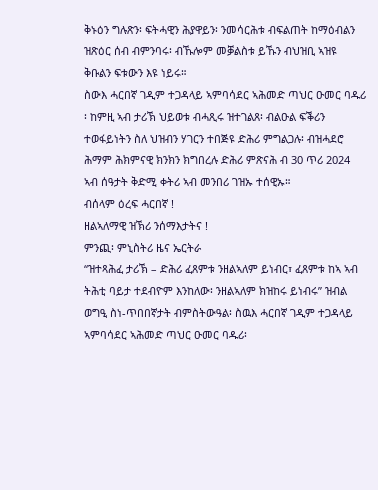ቅኑዕን ግሉጽን፡ ፍትሓዊን ሕያዋይን፡ ንመሳርሕቱ ብፍልጠት ከማዕብልን ዝጽዕር ሰብ ብምንባሩ፡ ብኹሎም መቓልስቱ ይኹን ብህዝቢ ኣዝዩ ቅቡልን ፍቱውን እዩ ነይሩ።
ስውእ ሓርበኛ ገዲም ተጋዳላይ ኣምባሳደር ኣሕመድ ጣህር ዑመር ባዱሪ ፡ ከምዚ ኣብ ታሪኽ ህይወቱ ብሓጺሩ ዝተገልጸ፡ ብልዑል ፍቕሪን ተወፋይነትን ስለ ህዝብን ሃገርን ተበጅዩ ድሕሪ ምግልጋሉ፡ ብዝሓደሮ ሕማም ሕክምናዊ ክንክን ክግበረሉ ድሕሪ ምጽናሕ ብ 30 ጥሪ 2024 ኣብ ሰዓታት ቅድሚ ቀትሪ ኣብ መንበሪ ገዝኡ ተሰዊኡ።
ብሰላም ዕረፍ ሓርበኛ !
ዘልኣለማዊ ዝኽሪ ንሰማእታትና !
ምንጪ፡ ምኒስትሪ ዜና ኤርትራ
“ዝተጻሕፈ ታሪኽ – ድሕሪ ፈጸምቱ ንዘልኣለም ይነብር፣ ፈጸምቱ ከኣ ኣብ ትሕቲ ባይታ ተደብዮም እንከለው፡ ንዘልኣለም ክዝከሩ ይነብሩ” ዝብል ወግዒ ስነ-ጥበበኛታት ብምስትውዓል፡ ስዉእ ሓርበኛ ገዲም ተጋዳላይ ኣምባሳደር ኣሕመድ ጣህር ዑመር ባዱሪ፡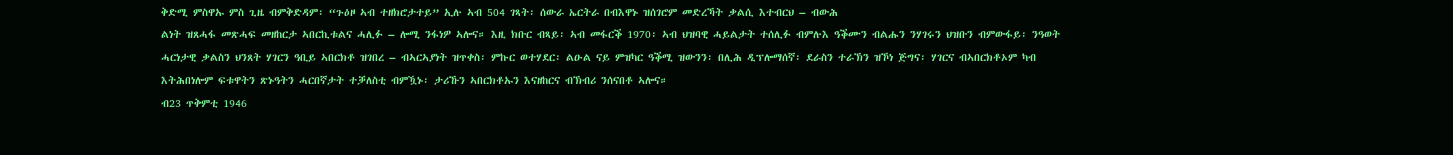ቅድሚ ምስዋኡ ምስ ጊዜ ብምቅድዳም፡ “ጉዕዞ ኣብ ተዘክሮታተይ” ኢሉ ኣብ 504 ገጻት፡ ሰውራ ኤርትራ በብእዋኑ ዝሰገሮም መድረኻት ቃልሲ እተብርህ – ብውሕ
ልነት ዝጸሓፋ መጽሓፍ መዘከርታ ኣበርኪቱልና ሓሊፉ – ሎሚ ንፋነዎ ኣሎና። እዚ ክቡር ብጻይ፡ ኣብ መፋርቕ 1970፡ ኣብ ህዝባዊ ሓይልታት ተሰሊፉ ብምሉእ ዓቕሙን ብልሑን ንሃገሩን ህዝቡን ብምውፋይ፡ ንዓወት ሓርነታዊ ቃልስን ህንጸት ሃገርን ዓቢይ ኣበርክቶ ዝገበረ – ብኣርኣያነት ዝጥቀስ፡ ምኩር ወተሃደር፡ ልዑል ናይ ምዝካር ዓቕሚ ዝውንን፡ በሊሕ ዲፕሎማሰኛ፡ ደራስን ተራኽን ዝኾነ ጅግና፡ ሃገርና ብኣበርክቶኦም ካብ እትሕበነሎም ፍቱዋትን ጽኑዓትን ሓርበኛታት ተቓለስቲ ብምዃኑ፡ ታሪኹን ኣበርክቶኡን እናዘከርና ብኽብሪ ንሰናበቶ ኣሎና።
ብ23 ጥቅምቲ 1946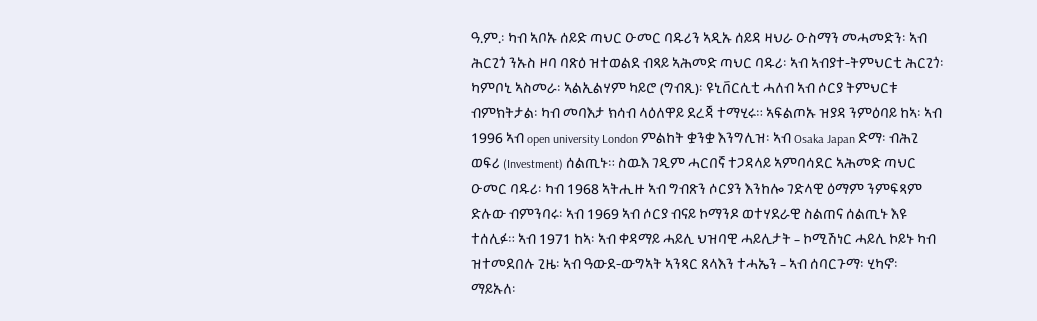ዓ.ም.፡ ካብ ኣቦኡ ሰይድ ጣህር ዑመር ባዱሪን ኣዲኡ ሰይዳ ዛህራ ዑስማን መሓመድን፡ ኣብ ሕርጊጎ ንኡስ ዞባ ባጽዕ ዝተወልደ ብጻይ ኣሕመድ ጣህር ባዱሪ፡ ኣብ ኣብያተ-ትምህርቲ ሕርጊጎ፡ ካምቦኒ ኣስመራ፡ ኣልኢልሃም ካይሮ (ግብጺ)፡ ዩኒቨርሲቲ ሓለብ ኣብ ሶርያ ትምህርቱ ብምክትታል፡ ካብ መባእታ ክሳብ ላዕለዋይ ደረጃ ተማሂሩ። ኣፍልጦኡ ዝያዳ ንምዕባይ ከኣ፡ ኣብ 1996 ኣብ open university London ምልከት ቋንቋ እንግሊዝ፡ ኣብ Osaka Japan ድማ፡ ብሕጊ ወፍሪ (Investment) ሰልጢኑ። ስዉእ ገዲም ሓርበኛ ተጋዳላይ ኣምባሳደር ኣሕመድ ጣህር ዑመር ባዱሪ፡ ካብ 1968 ኣትሒዙ ኣብ ግብጽን ሶርያን እንከሎ ገድላዊ ዕማም ንምፍጻም ድሉው ብምንባሩ፡ ኣብ 1969 ኣብ ሶርያ ብናይ ኮማንዶ ወተሃደራዊ ስልጠና ሰልጢኑ እዩ ተሰሊፉ። ኣብ 1971 ከኣ፡ ኣብ ቀዳማይ ሓይሊ ህዝባዊ ሓይሊታት – ኮሚሽነር ሓይሊ ኮይኑ ካብ ዝተመደበሉ ጊዜ፡ ኣብ ዓውደ-ውግኣት ኣንጻር ጸላእን ተሓኤን – ኣብ ሰባርጉማ፡ ሂካኖ፡ ማይኡለ፡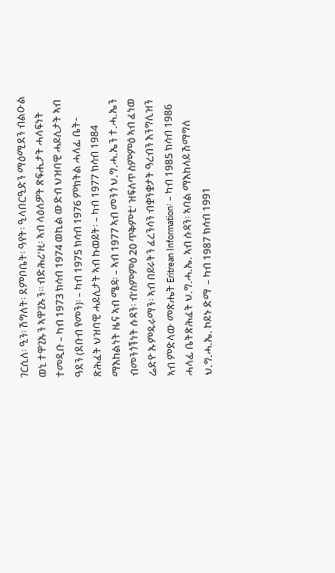ገርሲለ፡ ዒን፡ ሽግለት፡ ደምቦቤት፡ ዓየት፡ ዒላበርዒድን ማዕሚደን ብልዑል ወኒ ተዋጊኡን ኣዋጊኡን። ብድሕሪ’ዚ፡ ኣብ ላዕለዎት ጽፍሒታት ሓላፍነት ተመዲቡ – ካብ 1973 ክሳብ 1974 ወኪል ውድብ ህዝባዊ ሓይሊታት ኣብ ዓደን (ደቡብ የመን)፡ – ካብ 1975 ክሳብ 1976 ምክትል ሓላፊ ቤት-ጽሕፈት ህዝባዊ ሓይሊታት ኣብ ኩወይት፡ – ካብ 1977 ክሳብ 1984 ማእከልነት ዜና ኣብ ሜዳ፡ – ኣብ 1977 ኣብ መንጎ ህ.ግ.ሓ.ኤን ተ.ሓ.ኤን ብመንጎኝነት ሱዳን፡ ብ‘ስምምዕ 20 ጥቅምቲ’ ዝፍለጥ ስምምዕ ኣብ ፈነወ ሬድዮ ኡምዱሩማን፡ ኣብ በይሩትን ፈረንሳን ብቋንቋታት ዓረብን እንግሊዝን ኣብ ምድላው መጽሔት Eritrean Information፡ – ካብ 1985 ክሳብ 1986 ሓላፊ ቤትጽሕፈት ህ.ግ.ሓ.ኤ. ኣብ ሱዳን፡ ኣባል ማእከላይ ሽማግለ ህ.ግ.ሓ.ኤ. ኮይኑ ድማ  – ካብ 1987 ክሳብ 1991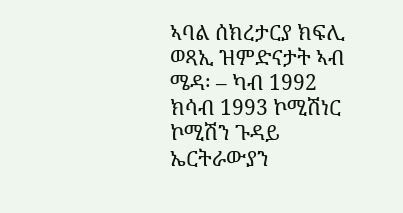ኣባል ሰክረታርያ ክፍሊ ወጻኢ ዝምድናታት ኣብ ሜዳ፡ – ካብ 1992 ክሳብ 1993 ኮሚሽነር ኮሚሽን ጉዳይ ኤርትራውያን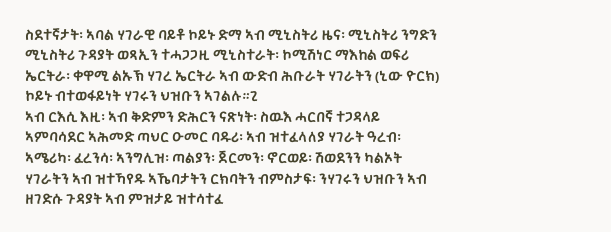ስደተኛታት፡ ኣባል ሃገራዊ ባይቶ ኮይኑ ድማ ኣብ ሚኒስትሪ ዜና፡ ሚኒስትሪ ንግድን ሚኒስትሪ ጉዳያት ወጻኢን ተሓጋጋዚ ሚኒስተራት፡ ኮሚሽነር ማእከል ወፍሪ ኤርትራ፡ ቀዋሚ ልኡኽ ሃገረ ኤርትራ ኣብ ውድብ ሕቡራት ሃገራትን (ኒው ዮርክ) ኮይኑ ብተወፋይነት ሃገሩን ህዝቡን ኣገልሉ።ጊ
ኣብ ርእሲ እዚ፡ ኣብ ቅድምን ድሕርን ናጽነት፡ ስዉእ ሓርበኛ ተጋዳላይ ኣምባሳደር ኣሕመድ ጣህር ዑመር ባዱሪ፡ ኣብ ዝተፈላለያ ሃገራት ዓረብ፡ ኣሜሪካ፡ ፈረንሳ፡ ኣንግሊዝ፡ ጣልያን፡ ጀርመን፡ ኖርወይ፡ ሽወደንን ካልኦት ሃገራትን ኣብ ዝተኻየዱ ኣኼባታትን ርክባትን ብምስታፍ፡ ንሃገሩን ህዝቡን ኣብ ዘገድሱ ጉዳያት ኣብ ምዝታይ ዝተሳተፈ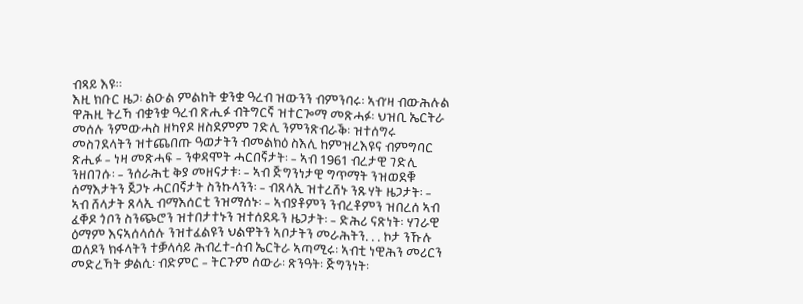ብጻይ እዩ።
እዚ ክቡር ዜጋ፡ ልዑል ምልከት ቋንቋ ዓረብ ዝውንን ብምንባሩ፡ ኣብ’ዛ ብውሕሉል ዋሕዚ ትረኻ ብቋንቋ ዓረብ ጽሒፉ ብትግርኛ ዝተርጐማ መጽሓፉ፡ ህዝቢ ኤርትራ መሰሉ ንምውሓስ ዘካየዶ ዘስደምም ገድሊ ንምንጽብራቕ፡ ዝተሰግሩ መስገደላትን ዝተጨበጡ ዓወታትን ብመልክዕ ስእሊ ከምዝረእዩና ብምግባር ጽሒፉ – ነዛ መጽሓፍ – ንቀዳሞት ሓርበኛታት፡ – ኣብ 1961 ብረታዊ ገድሊ ንዘበገሱ፡ – ንሰራሕቲ ቅያ መዘናታቱ፡ – ኣብ ጅግንነታዊ ግጥማት ንዝወደቑ ሰማእታትን ጀጋኑ ሓርበኛታት ስንኩላንን፡ – ብጸላኢ ዝተረሸኑ ንጹሃት ዜጋታት፡ – ኣብ ሸላታት ጸላኢ ብማእሰርቲ ንዝማሰኑ፡ – ኣብያቶምን ንብረቶምን ዝበረሰ ኣብ ፈቐዶ ጎቦን ስንጭሮን ዝተበታተኑን ዝተሰደዱን ዜጋታት፡ – ድሕሪ ናጽነት፡ ሃገራዊ ዕማም እናኣሰላሰሉ ንዝተፈልዩን ህልዋትን ኣቦታትን መራሕትን. . . ኮታ ንኹሉ ወለዶን ክፋላትን ተቓላሳይ ሕብረተ-ሰብ ኤርትራ ኣጣሚሩ፡ ኣብቲ ነዊሕን መሪርን መድረኻት ቃልሲ፡ ብድምር – ትርጉም ሰውራ፡ ጽንዓት፡ ጅግንነት፡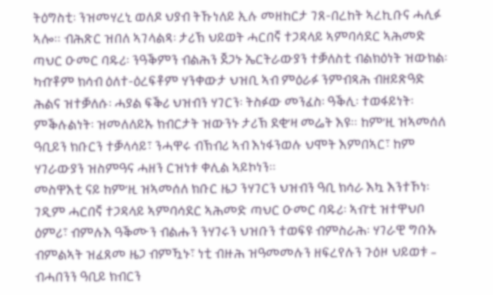ትዕግስቲ፡ ንዝመሃረኒ ወለዶ ህያብ ትኹነለይ ኢሉ መዘከርታ ገጸ-በረከት ኣረኪቡና ሓሊፉ ኣሎ። ብሕጽር ዝበለ ኣገላልጻ፡ ታሪኽ ህይወት ሓርበኛ ተጋዳላይ ኣምባሳደር ኣሕመድ ጣህር ዑመር ባዱሪ፡ ንዓቕምን ብልሕን ጀጋኑ ኤርትራውያን ተቓለስቲ ብልክዕነት ዝውክል፡ ካብ’ቶም ክሳብ ዕለተ-ዕረፍቶም ሃንቀውታ ህዝቢ ኣብ ምዕራፉ ንምብጻሕ ብዘይጽዓድ ሕልና ዝተቓለሱ፡ ሓያል ፍቕሪ ህዝብን ሃገርን፡ ትስፉው መንፈስ፡ ዓቕሊ፡ ተወፋይነት፡ ምቕሉልነት፡ ዝመለለይኡ ክብርታት ዝውንኑ ታሪኽ ደቂ’ዛ መሬት እዩ። ከም’ዚ ዝኣመሰለ ዓቢይን ክቡርን ተቓላሳይ፣ ንሓዋሩ ብኽብሪ ኣብ እነፋንወሉ ህሞት እምበኣር፣ ከም ሃገራውያን ዝስምዓና ሓዘን ርዝነቱ ቀሊል ኣይኮነን።
መስዋእቲ ናይ ከም’ዚ ዝኣመሰለ ክቡር ዜጋ ንሃገርን ህዝብን ዓቢ ክሳራ እኳ እንተኾነ፡ ገዲም ሓርበኛ ተጋዳላይ ኣምባሳደር ኣሕመድ ጣህር ዑመር ባዱሪ፡ ኣብ’ቲ ዝተዋህቦ ዕምሪ፣ ብምሉእ ዓቕሙን ብልሑን ንሃገሩን ህዝቡን ተወፍዩ ብምስራሕ፡ ሃገራዊ ግቡኡ ብምልኣት ዝፈጸመ ዜጋ ብምዃኑ፣ ነቲ ብዙሕ ዝዓመመሉን ዘፍረየሉን ጉዕዞ ህይወቱ – ብሓበንን ዓቢይ ክብርን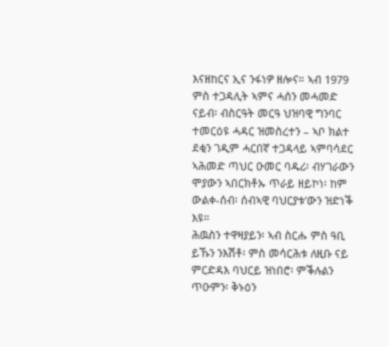እናዘከርና ኢና ንፋነዎ ዘሎና። ኣብ 1979 ምስ ተጋዳሊት ኣምና ሓሰን መሓመድ ናይብ፡ ብስርዓት መርዓ ህዝባዊ ግንባር ተመርዕዩ ሓዳር ዝመስረተን – ኣቦ ክልተ ደቂን ገዲም ሓርበኛ ተጋዳላይ ኣምባሳደር ኣሕመድ ጣህር ዑመር ባዱሪ፡ ብሃገራውን ሞያውን ኣበርክቶኡ ጥራይ ዘይኮነ፡ ከም ውልቀ-ሰብ፡ ሰብኣዊ ባህርያቱ’ውን ዝድነቕ እዩ።
ሕዉስን ተዋዛያይን፡ ኣብ ስርሑ ምስ ዓቢ ይኹን ንእሽቶ፡ ምስ መሳርሕቱ ለዚቡ ናይ ምርድዳእ ባህርይ ዝነበሮ፡ ምቕሉልን ጥዑምን፡ ቅኑዕን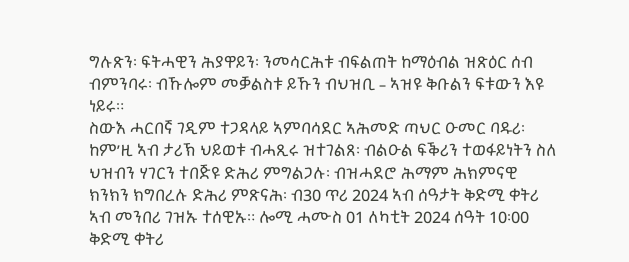ግሉጽን፡ ፍትሓዊን ሕያዋይን፡ ንመሳርሕቱ ብፍልጠት ከማዕብል ዝጽዕር ሰብ ብምንባሩ፡ ብኹሎም መቓልስቱ ይኹን ብህዝቢ – ኣዝዩ ቅቡልን ፍቱውን እዩ ነይሩ።
ስውእ ሓርበኛ ገዲም ተጋዳላይ ኣምባሳደር ኣሕመድ ጣህር ዑመር ባዱሪ፡ ከም’ዚ ኣብ ታሪኽ ህይወቱ ብሓጺሩ ዝተገልጸ፡ ብልዑል ፍቕሪን ተወፋይነትን ስለ ህዝብን ሃገርን ተበጅዩ ድሕሪ ምግልጋሉ፡ ብዝሓደሮ ሕማም ሕክምናዊ ክንክን ክግበረሉ ድሕሪ ምጽናሕ፡ ብ30 ጥሪ 2024 ኣብ ሰዓታት ቅድሚ ቀትሪ ኣብ መንበሪ ገዝኡ ተሰዊኡ። ሎሚ ሓሙስ 01 ለካቲት 2024 ሰዓት 10፡00 ቅድሚ ቀትሪ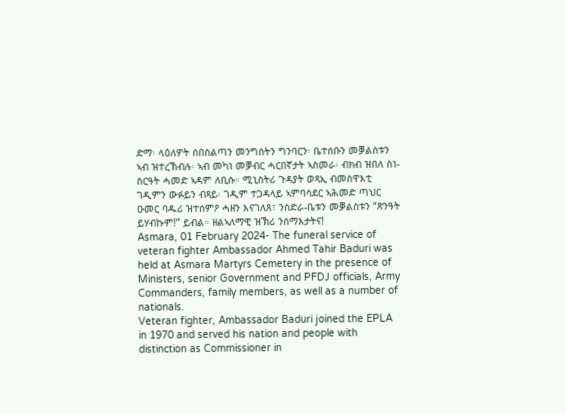ድማ፡ ላዕለዎት ሰበስልጣን መንግስትን ግንባርን፡ ቤተሰቡን መቓልስቱን ኣብ ዝተረኽብሉ፡ ኣብ መካነ መቓብር ሓርበኛታት ኣስመራ፡ ብክብ ዝበለ ስነ-ስርዓት ሓመድ ኣዳም ለቢሱ። ሚኒስትሪ ጉዳያት ወጻኢ ብመስዋእቲ ገዲምን ውፉይን ብጻይ፡ ገዲም ተጋዳላይ ኣምባሳደር ኣሕመድ ጣህር ዑመር ባዱሪ ዝተሰምዖ ሓዘን እናገለጸ፣ ንስድራ-ቤቱን መቓልስቱን “ጽንዓት ይሃብኩም!” ይብል። ዘልኣለማዊ ዝኽሪ ንሰማእታትና!
Asmara, 01 February 2024- The funeral service of veteran fighter Ambassador Ahmed Tahir Baduri was held at Asmara Martyrs Cemetery in the presence of Ministers, senior Government and PFDJ officials, Army Commanders, family members, as well as a number of nationals.
Veteran fighter, Ambassador Baduri joined the EPLA in 1970 and served his nation and people with distinction as Commissioner in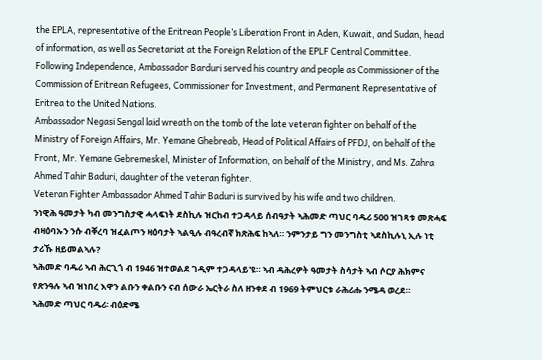the EPLA, representative of the Eritrean People’s Liberation Front in Aden, Kuwait, and Sudan, head of information, as well as Secretariat at the Foreign Relation of the EPLF Central Committee.
Following Independence, Ambassador Barduri served his country and people as Commissioner of the Commission of Eritrean Refugees, Commissioner for Investment, and Permanent Representative of Eritrea to the United Nations.
Ambassador Negasi Sengal laid wreath on the tomb of the late veteran fighter on behalf of the Ministry of Foreign Affairs, Mr. Yemane Ghebreab, Head of Political Affairs of PFDJ, on behalf of the Front, Mr. Yemane Gebremeskel, Minister of Information, on behalf of the Ministry, and Ms. Zahra Ahmed Tahir Baduri, daughter of the veteran fighter.
Veteran Fighter Ambassador Ahmed Tahir Baduri is survived by his wife and two children.
ንነዊሕ ዓመታት ካብ መንግስታዊ ሓላፍነት ደስኪሉ ዝርከብ ተጋዳላይ ሰብዓታት ኣሕመድ ጣህር ባዱሪ 500 ዝገጻቱ መጽሓፍ ብዛዕባኡን ንሱ ብቐረባ ዝፈልጦን ዛዕባታት ኣልዒሉ ብዓረብኛ ክጽሕፍ ከኣለ። ንምንታይ ግን መንግስቲ ኣደስኪሉኒ ኢሉ ነቲ ታሪኹ ዘይመልኣሉ?
ኣሕመድ ባዱሪ ኣብ ሕርጊጎ ብ 1946 ዝተወልደ ገዲም ተጋዳላይ'ዩ። ኣብ ዳሕረዎት ዓመታት ስሳታት ኣብ ሶርያ ሕክምና የጽንዓሉ ኣብ ዝነበረ እዋን ልቡን ቀልቡን ናብ ሰውራ ኤርትራ ስለ ዘንቀደ ብ 1969 ትምህርቱ ራሕሪሑ ንሜዳ ወረደ።
ኣሕመድ ጣህር ባዱሪ፡ ብዕድሜ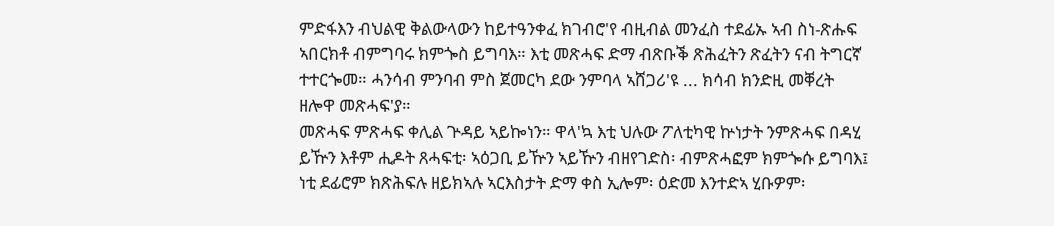ምድፋእን ብህልዊ ቅልውላውን ከይተዓንቀፈ ክገብሮ'የ ብዚብል መንፈስ ተደፊኡ ኣብ ስነ-ጽሑፍ ኣበርክቶ ብምግባሩ ክምጐስ ይግባእ። እቲ መጽሓፍ ድማ ብጽቡቕ ጽሕፈትን ጽፈትን ናብ ትግርኛ ተተርጐመ። ሓንሳብ ምንባብ ምስ ጀመርካ ደው ንምባላ ኣሸጋሪ'ዩ ... ክሳብ ክንድዚ መቐረት ዘሎዋ መጽሓፍ'ያ።
መጽሓፍ ምጽሓፍ ቀሊል ጕዳይ ኣይኰነን። ዋላ'ኳ እቲ ህሉው ፖለቲካዊ ኵነታት ንምጽሓፍ በዳሂ ይዅን እቶም ሒዶት ጸሓፍቲ፡ ኣዕጋቢ ይዅን ኣይዅን ብዘየገድስ፡ ብምጽሓፎም ክምጐሱ ይግባእ፤ ነቲ ደፊሮም ክጽሕፍሉ ዘይክኣሉ ኣርእስታት ድማ ቀስ ኢሎም፡ ዕድመ እንተድኣ ሂቡዎም፡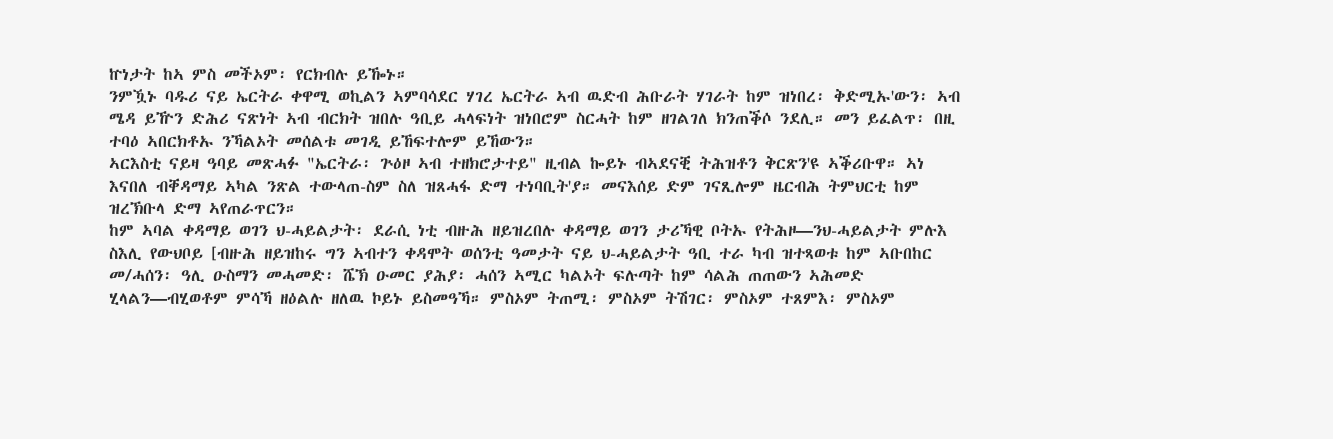ኵነታት ከኣ ምስ መችኦም፡ የርክብሉ ይዀኑ።
ንምዃኑ ባዱሪ ናይ ኤርትራ ቀዋሚ ወኪልን ኣምባሳደር ሃገረ ኤርትራ ኣብ ዉድብ ሕቡራት ሃገራት ከም ዝነበረ፡ ቅድሚኡ'ውን፡ ኣብ ሜዳ ይዅን ድሕሪ ናጽነት ኣብ ብርክት ዝበሉ ዓቢይ ሓላፍነት ዝነበሮም ስርሓት ከም ዘገልገለ ክንጠቕሶ ንደሊ። መን ይፈልጥ፡ በዚ ተባዕ ኣበርክቶኡ ንኻልኦት መሰልቱ መገዲ ይኸፍተሎም ይኸውን።
ኣርእስቲ ናይዛ ዓባይ መጽሓፉ "ኤርትራ፡ ጕዕዞ ኣብ ተዘክሮታተይ" ዚብል ኰይኑ ብኣደናቒ ትሕዝቶን ቅርጽን'ዩ ኣቕሪቡዋ። ኣነ እናበለ ብቐዳማይ ኣካል ንጽል ተውላጠ-ስም ስለ ዝጸሓፋ ድማ ተነባቢት'ያ። መናእሰይ ድም ገናጺሎም ዜርብሕ ትምህርቲ ከም ዝረኽቡላ ድማ ኣየጠራጥርን።
ከም ኣባል ቀዳማይ ወገን ህ-ሓይልታት፡ ደራሲ ነቲ ብዙሕ ዘይዝረበሉ ቀዳማይ ወገን ታሪኻዊ ቦትኡ የትሕዞ—ንህ-ሓይልታት ምሉእ ስእሊ የውህቦይ [ብዙሕ ዘይዝከሩ ግን ኣብተን ቀዳሞት ወሰንቲ ዓመታት ናይ ህ-ሓይልታት ዓቢ ተራ ካብ ዝተጻወቱ ከም ኣቡበከር መ/ሓሰን፡ ዓሊ ዑስማን መሓመድ፡ ሼኽ ዑመር ያሕያ፡ ሓሰን ኣሚር ካልኦት ፍሉጣት ከም ሳልሕ ጠጠውን ኣሕመድ ሂላልን—ብሂወቶም ምሳኻ ዘዕልሉ ዘለዉ ኮይኑ ይስመዓኻ። ምስኦም ትጠሚ፡ ምስኦም ትሽገር፡ ምስኦም ተጸምእ፡ ምስኦም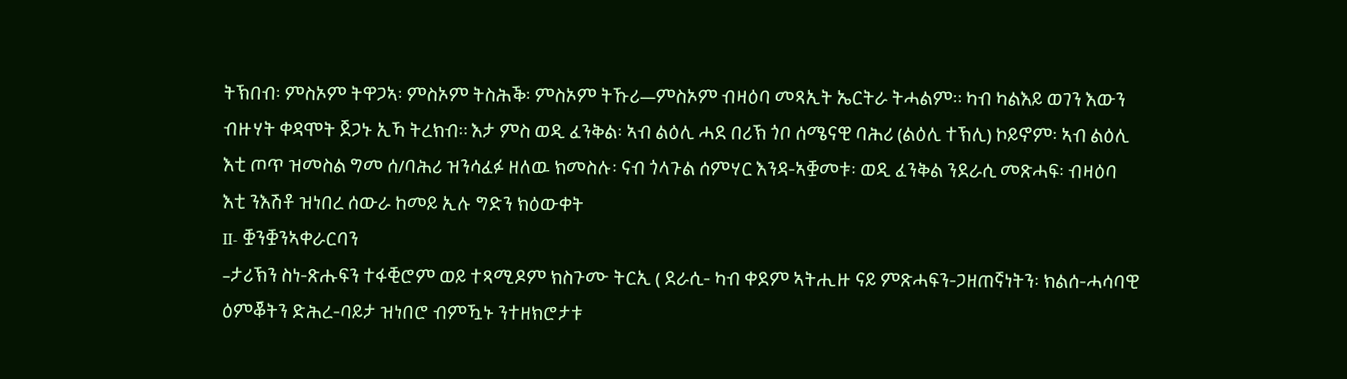ትኽበብ፡ ምስኦም ትዋጋኣ፡ ምስኦም ትስሕቕ፡ ምስኦም ትኹሪ—ምስኦም ብዛዕባ መጻኢት ኤርትራ ትሓልም። ካብ ካልእይ ወገን እውን ብዙሃት ቀዳሞት ጀጋኑ ኢኻ ትረክብ። እታ ምስ ወዲ ፈንቅል፡ ኣብ ልዕሊ ሓደ በሪኽ ጎቦ ሰሜናዊ ባሕሪ (ልዕሊ ተኽሊ) ኮይኖም፡ ኣብ ልዕሊ እቲ ጦጥ ዝመስል ግመ ሰ/ባሕሪ ዝንሳፈፉ ዘለዉ ክመስሉ፡ ናብ ጎላጉል ሰምሃር እንዳ-ኣቛመቱ፡ ወዲ ፈንቅል ንደራሲ መጽሓፍ፡ ብዛዕባ እቲ ንእሽቶ ዝነበረ ሰውራ ከመይ ኢሉ ግድን ክዕውቀት
II- ቛንቛንኣቀራርባን
–ታሪኽን ስነ-ጽሑፍን ተፋቒሮም ወይ ተጻሚዶም ክስጉሙ ትርኢ ( ደራሲ- ካብ ቀደም ኣትሒዙ ናይ ምጽሓፍን-ጋዘጠኛነትን፡ ክልሰ-ሓሳባዊ ዕምቖትን ድሕረ-ባይታ ዝነበሮ ብምዃኑ ንተዘክሮታቱ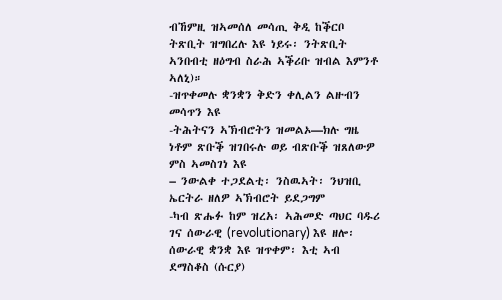ብኸምዚ ዝኣመሰለ መሳጢ ቅዲ ከቕርቦ ትጽቢት ዝግበረሉ እዩ ነይሩ፡ ንትጽቢት ኣንበብቲ ዘዕግብ ስራሕ ኣቕሪቡ ዝብል እምንቶ ኣለኒ)።
-ዝጥቀመሉ ቋንቋን ቅድን ቀሊልን ልዙብን መሳጥን እዩ
-ትሕትናን ኣኽብሮትን ዝመልኦ—ክሉ ግዜ ነቶም ጽቡቕ ዝገበሩሉ ወይ ብጽቡቕ ዝጸለውዎ ምስ ኣመስገነ እዩ
– ንውልቀ ተጋደልቲ፡ ንስዉኣት፡ ንህዝቢ ኤርትራ ዘለዎ ኣኽብሮት ይደጋግም
-ካብ ጽሑፉ ከም ዝረአ፡ ኣሕመድ ጣህር ባዱሪ ገና ሰውራዊ (revolutionary) እዩ ዘሎ፡ ሰውራዊ ቋንቋ እዩ ዝጥቀም፡ እቲ ኣብ ደማስቆስ (ሱርያ)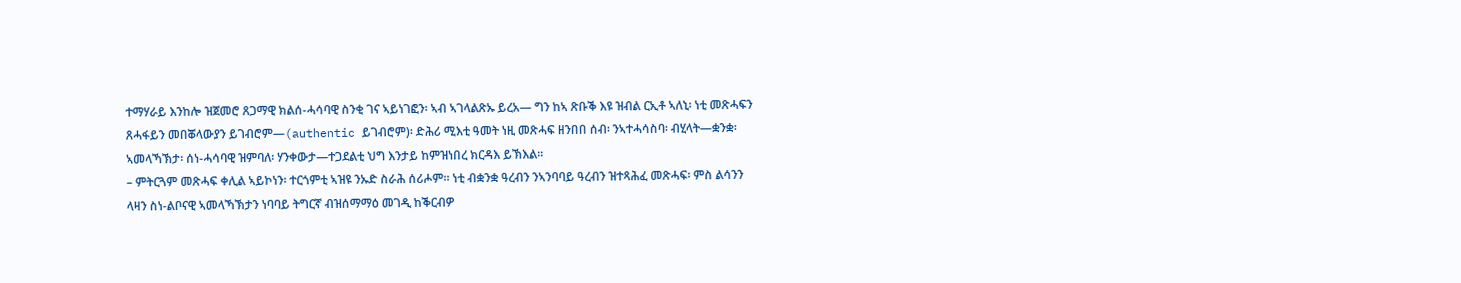ተማሃራይ እንከሎ ዝጀመሮ ጸጋማዊ ክልሰ-ሓሳባዊ ስንቂ ገና ኣይነገፎን፡ ኣብ ኣገላልጽኡ ይረአ— ግን ከኣ ጽቡቕ እዩ ዝብል ርኢቶ ኣለኒ፡ ነቲ መጽሓፍን ጸሓፋይን መበቖላውያን ይገብሮም—(authentic ይገብሮም)፡ ድሕሪ ሚእቲ ዓመት ነዚ መጽሓፍ ዘንበበ ሰብ፡ ንኣተሓሳስባ፡ ብሂላት—ቋንቋ፡ ኣመላኻኽታ፡ ሰነ-ሓሳባዊ ዝምባለ፡ ሃንቀውታ—ተጋደልቲ ህግ እንታይ ከምዝነበረ ክርዳእ ይኽእል።
– ምትርጓም መጽሓፍ ቀሊል ኣይኮነን፡ ተርጎምቲ ኣዝዩ ንኡድ ስራሕ ሰሪሖም። ነቲ ብቋንቋ ዓረብን ንኣንባባይ ዓረብን ዝተጻሕፈ መጽሓፍ፡ ምስ ልሳንን ላዛን ስነ-ልቦናዊ ኣመላኻኽታን ነባባይ ትግርኛ ብዝሰማማዕ መገዲ ከቕርብዎ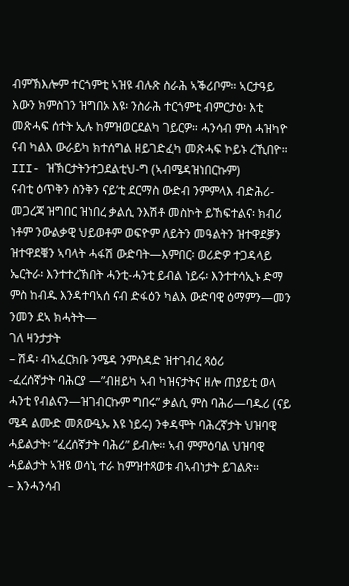ብምኽእሎም ተርጎምቲ ኣዝዩ ብሉጽ ስራሕ ኣቕሪቦም። ኣርታዓይ እውን ክምስገን ዝግበኦ እዩ፡ ንስራሕ ተርጎምቲ ብምርታዕ፡ እቲ መጽሓፍ ሰተት ኢሉ ከምዝወርደልካ ገይርዎ። ሓንሳብ ምስ ሓዝካዮ ናብ ካልእ ውራይካ ክተሰግል ዘይገድፈካ መጽሓፍ ኮይኑ ረኺበዮ።
III- ዝኽርታትንተጋደልቲህ-ግ (ኣብሜዳዝነበርኩም)
ናብቲ ዕጥቅን ስንቅን ናይ’ቲ ደርማስ ውድብ ንምምላእ ብድሕሪ-መጋረጃ ዝግበር ዝነበረ ቃልሲ ንእሽቶ መስኮት ይኸፍተልና፡ ክብሪ ነቶም ንውልቃዊ ህይወቶም ወፍዮም ለይትን መዓልትን ዝተዋደቓን ዝተዋደቑን ኣባላት ሓፋሽ ውድባት—እምበር፡ ወሪድዎ ተጋዳላይ ኤርትራ፡ እንተተረኽበት ሓንቲ-ሓንቲ ይብል ነይሩ፡ እንተተሳኢኑ ድማ ምስ ከብዱ እንዳተባኣሰ ናብ ድፋዕን ካልእ ውድባዊ ዕማምን—መን ንመን ደኣ ክሓትት—
ገለ ዛንታታት
– ሽዳ፡ ብኣፈርክቡ ንሜዳ ንምስዳድ ዝተገብረ ጻዕሪ
-ፈረሰኛታት ባሕርያ —”ብዘይካ ኣብ ካዝናታትና ዘሎ ጠያይቲ ወላ ሓንቲ የብልናን—ዝገብርኩም ግበሩ” ቃልሲ ምስ ባሕሪ—ባዱሪ (ናይ ሜዳ ልሙድ መጸውዒኡ እዩ ነይሩ) ንቀዳሞት ባሕረኛታት ህዝባዊ ሓይልታት፡ “ፈረሰኛታት ባሕሪ” ይብሎ። ኣብ ምምዕባል ህዝባዊ ሓይልታት ኣዝዩ ወሳኒ ተራ ከምዝተጻወቱ ብኣብነታት ይገልጽ።
– እንሓንሳብ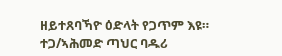ዘይተጸባኻዮ ዕድላት የጋጥም እዩ። ተጋ/ኣሕመድ ጣህር ባዱሪ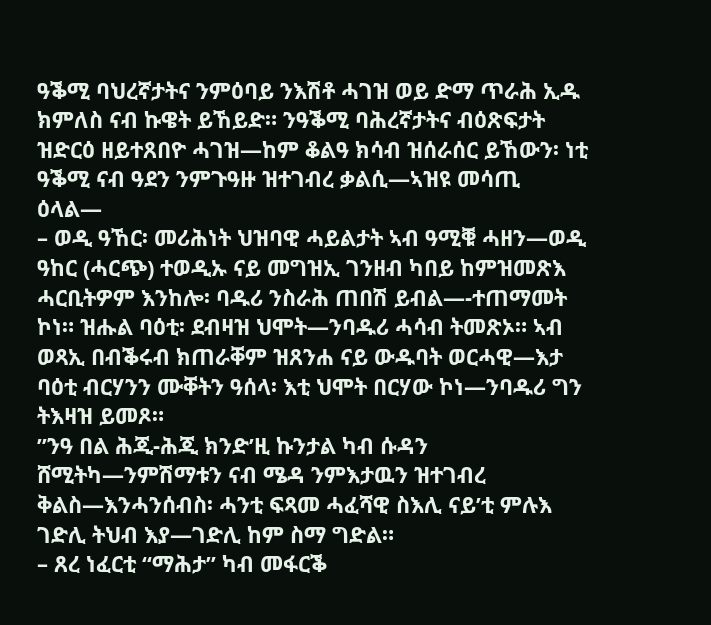ዓቕሚ ባህረኛታትና ንምዕባይ ንእሽቶ ሓገዝ ወይ ድማ ጥራሕ ኢዱ ክምለስ ናብ ኩዌት ይኸይድ። ንዓቕሚ ባሕረኛታትና ብዕጽፍታት ዝድርዕ ዘይተጸበዮ ሓገዝ—ከም ቆልዓ ክሳብ ዝሰራሰር ይኸውን፡ ነቲ ዓቕሚ ናብ ዓደን ንምጉዓዙ ዝተገብረ ቃልሲ—ኣዝዩ መሳጢ ዕላል—
– ወዲ ዓኸር፡ መሪሕነት ህዝባዊ ሓይልታት ኣብ ዓሚቑ ሓዘን—ወዲ ዓከር (ሓርጭ) ተወዲኡ ናይ መግዝኢ ገንዘብ ካበይ ከምዝመጽእ ሓርቢትዎም እንከሎ፡ ባዱሪ ንስራሕ ጠበሽ ይብል—-ተጠማመት ኮነ። ዝሑል ባዕቲ፡ ደብዛዝ ህሞት—ንባዱሪ ሓሳብ ትመጽኦ። ኣብ ወጻኢ በብቕሩብ ክጠራቐም ዝጸንሐ ናይ ውዱባት ወርሓዊ—እታ ባዕቲ ብርሃንን ሙቐትን ዓሰላ፡ እቲ ህሞት በርሃው ኮነ—ንባዱሪ ግን ትእዛዝ ይመጾ።
”ንዓ በል ሕጂ-ሕጂ ክንድ’ዚ ኩንታል ካብ ሱዳን ሸሚትካ—ንምሽማቱን ናብ ሜዳ ንምእታዉን ዝተገብረ ቅልስ—እንሓንሰብስ፡ ሓንቲ ፍጻመ ሓፈሻዊ ስእሊ ናይ’ቲ ምሉእ ገድሊ ትህብ እያ—ገድሊ ከም ስማ ግድል።
– ጸረ ነፈርቲ “ማሕታ” ካብ መፋርቕ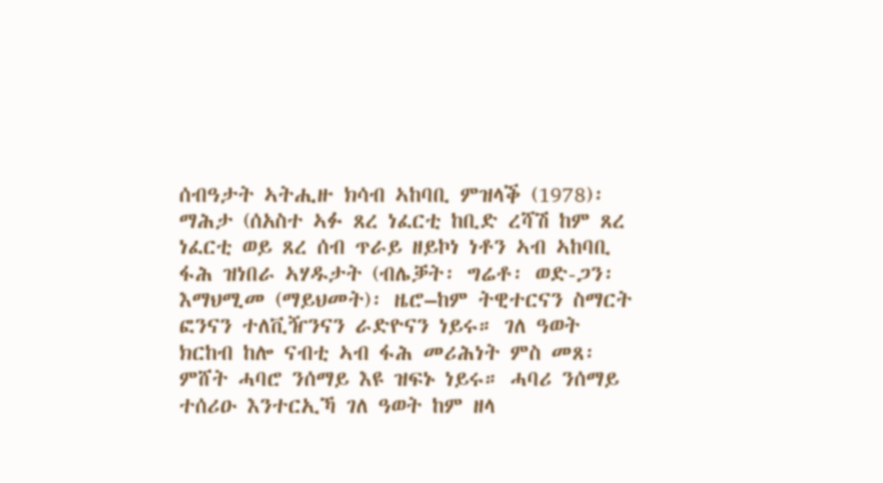ሰብዓታት ኣትሒዙ ክሳብ ኣከባቢ ምዝላቕ (1978)፡ ማሕታ (ሰአስተ ኣፉ ጸረ ነፈርቲ ከቢድ ረሻሽ ከም ጸረ ነፈርቲ ወይ ጸረ ሰብ ጥራይ ዘይኮነ ነቶን ኣብ ኣከባቢ ፋሕ ዝነበራ ኣሃዱታት (ብሌቓት፡ ግሬቶ፡ ወድ-ጋን፡ እማህሚመ (ማይህመት)፡ ዜሮ–ከም ትዊተርናን ስማርት ፎንናን ተለቪዥንናን ራድዮናን ነይሩ። ገለ ዓወት ክርከብ ከሎ ናብቲ ኣብ ፋሕ መሪሕነት ምስ መጸ፡ ምሸት ሓባሮ ንሰማይ እዩ ዝፍኑ ነይሩ። ሓባሪ ንሰማይ ተሰሪዑ እንተርኢኻ ገለ ዓወት ከም ዘላ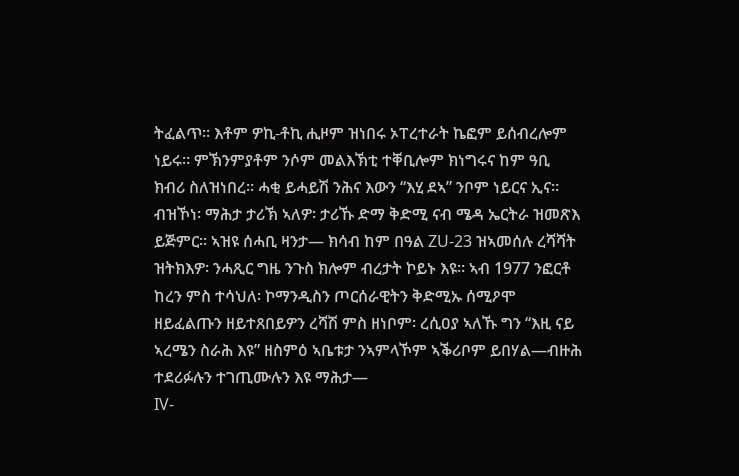ትፈልጥ። እቶም ዎኪ-ቶኪ ሒዞም ዝነበሩ ኦፐረተራት ኬፎም ይሰብረሎም ነይሩ። ምኽንምያቶም ንሶም መልእኽቲ ተቐቢሎም ክነግሩና ከም ዓቢ ክብሪ ስለዝነበረ። ሓቂ ይሓይሽ ንሕና እውን “እሂ ደኣ” ንቦም ነይርና ኢና። ብዝኾነ፡ ማሕታ ታሪኽ ኣለዎ፡ ታሪኹ ድማ ቅድሚ ናብ ሜዳ ኤርትራ ዝመጽእ ይጅምር። ኣዝዩ ሰሓቢ ዛንታ— ክሳብ ከም በዓል ZU-23 ዝኣመሰሉ ረሻሻት ዝትክእዎ፡ ንሓጺር ግዜ ንጉስ ክሎም ብረታት ኮይኑ እዩ። ኣብ 1977 ንፎርቶ ከረን ምስ ተሳህለ፡ ኮማንዲስን ጦርሰራዊትን ቅድሚኡ ሰሚዖሞ ዘይፈልጡን ዘይተጸበይዎን ረሻሽ ምስ ዘነቦም፡ ረሲዐያ ኣለኹ ግን “እዚ ናይ ኣረሜን ስራሕ እዩ” ዘስምዕ ኣቤቱታ ንኣምላኾም ኣቕሪቦም ይበሃል—ብዙሕ ተደሪፉሉን ተገጢሙሉን እዩ ማሕታ—
IV-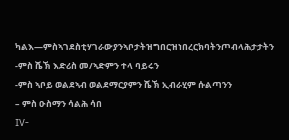ካልእ—ምስኣገደስቲሃገራውያንኣቦታትዝግበርዝነበረርክባትንጦብላሕታታትን
-ምስ ሼኽ እድሪስ መ/ኣድምን ተላ ባይሩን
-ምስ ኣቦይ ወልደኣብ ወልደማርያምን ሼኽ ኢብራሂም ሱልጣንን
– ምስ ዑስማን ሳልሕ ሳበ
IV-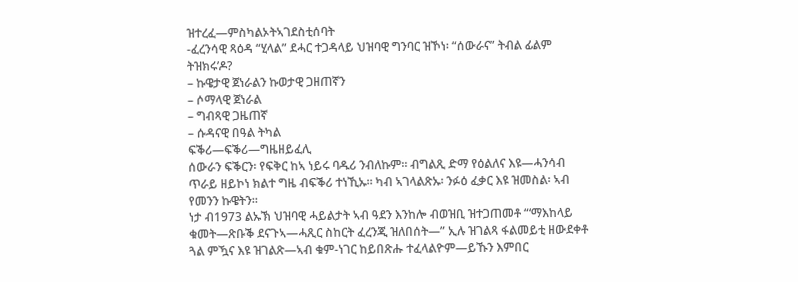ዝተረፈ—ምስካልኦትኣገደስቲሰባት
-ፈረንሳዊ ጻዕዳ “ሂላል” ደሓር ተጋዳላይ ህዝባዊ ግንባር ዝኾነ፡ “ሰውራና” ትብል ፊልም ትዝክሩ’ዶ?
– ኩዌታዊ ጀነራልን ኩወታዊ ጋዘጠኛን
– ሶማላዊ ጀነራል
– ግብጻዊ ጋዜጠኛ
– ሱዳናዊ በዓል ትካል
ፍቕሪ—ፍቕሪ—ግዜዘይፈሊ
ሰውራን ፍቕርን፡ የፍቅር ከኣ ነይሩ ባዱሪ ንብለኩም። ብግልጺ ድማ የዕልለና እዩ—ሓንሳብ ጥራይ ዘይኮነ ክልተ ግዜ ብፍቕሪ ተነኺኡ። ካብ ኣገላልጽኡ፡ ንፉዕ ፈቃር እዩ ዝመስል፡ ኣብ የመንን ኩዌትን።
ነታ ብ1973 ልኡኽ ህዝባዊ ሓይልታት ኣብ ዓደን እንከሎ ብወዝቢ ዝተጋጠመቶ “‘ማእከላይ ቁመት—ጽቡቕ ደናጉኣ—ሓጺር ስከርት ፈረንጂ ዝለበሰት—” ኢሉ ዝገልጻ ፋልመይቲ ዘውደቀቶ ጓል ምዃና እዩ ዝገልጽ—ኣብ ቁም-ነገር ከይበጽሑ ተፈላልዮም—ይኹን እምበር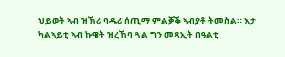ህይወት ኣብ ዝኽሪ ባዱሪ ሰጢማ ምልቓቕ ኣብያቶ ትመስል። እታ ካልኣይቲ ኣብ ኩዌት ዝረኸባ ጓል ግን መጻኢት በዓልቲ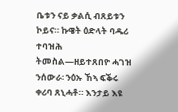ቤቱን ናይ ቃልሲ ብጸይቱን ኮይና። ኩዌት ዕድላት ባዱሪ ተባዝሕ ትመስል—ዘይተጸበዮ ሓገዝ ንሰውራ፡ ንዕኡ ኸኣ ፍቕሩ ቀሪባ ጸኒሓቶ። እንታይ እዩ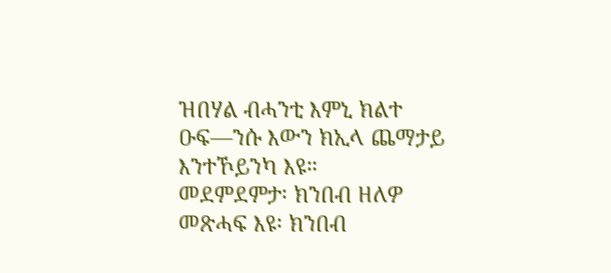ዝበሃል ብሓንቲ እምኒ ክልተ ዑፍ—ንሱ እውን ክኢላ ጨማታይ እንተኾይንካ እዩ።
መደምደምታ፡ ክንበብ ዘለዎ መጽሓፍ እዩ፡ ክንበብ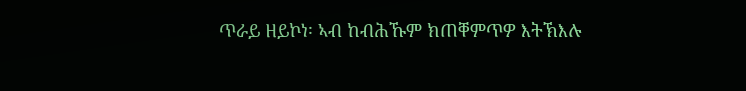ጥራይ ዘይኮነ፡ ኣብ ከብሕኹም ክጠቐምጥዎ እትኽእሉ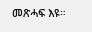መጽሓፍ እዩ።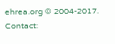ehrea.org © 2004-2017. Contact: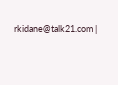rkidane@talk21.com |